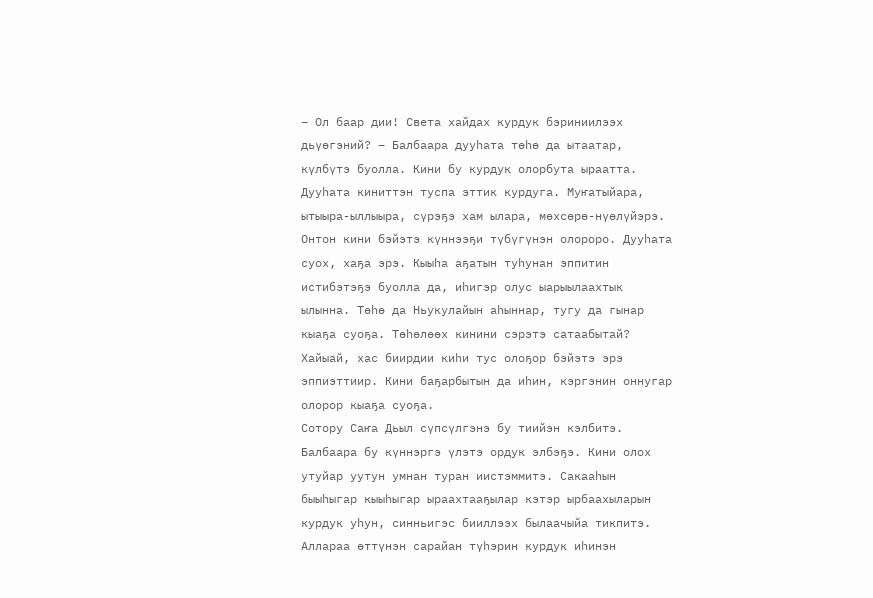– Ол баар дии! Света хайдах курдук бэриниилээх дьүөгэний? – Балбаара дууһата төһө да ытаатар, күлбүтэ буолла. Кини бу курдук олорбута ыраатта. Дууһата киниттэн туспа эттик курдуга. Муҥатыйара, ытыыра-ыллыыра, сүрэҕэ хам ылара, мөхсөрө-нүөлүйэрэ. Онтон кини бэйэтэ күннээҕи түбүгүнэн олороро. Дууһата суох, хаҕа эрэ. Кыыһа аҕатын туһунан эппитин истибэтэҕэ буолла да, иһигэр олус ыарыылаахтык ылынна. Төһө да Ньукулайын аһыннар, тугу да гынар кыаҕа суоҕа. Төһөлөөх кинини сэрэтэ сатаабытай? Хайыай, хас биирдии киһи тус олоҕор бэйэтэ эрэ эппиэттиир. Кини баҕарбытын да иһин, кэргэнин оннугар олорор кыаҕа суоҕа.
Сотору Саҥа Дьыл сүпсүлгэнэ бу тиийэн кэлбитэ. Балбаара бу күннэргэ үлэтэ ордук элбэҕэ. Кини олох утуйар уутун умнан туран иистэммитэ. Сакааһын быыһыгар кыыһыгар ыраахтааҕылар кэтэр ырбаахыларын курдук уһун, синньигэс бииллээх былаачыйа тикпитэ. Аллараа өттүнэн сарайан түһэрин курдук иһинэн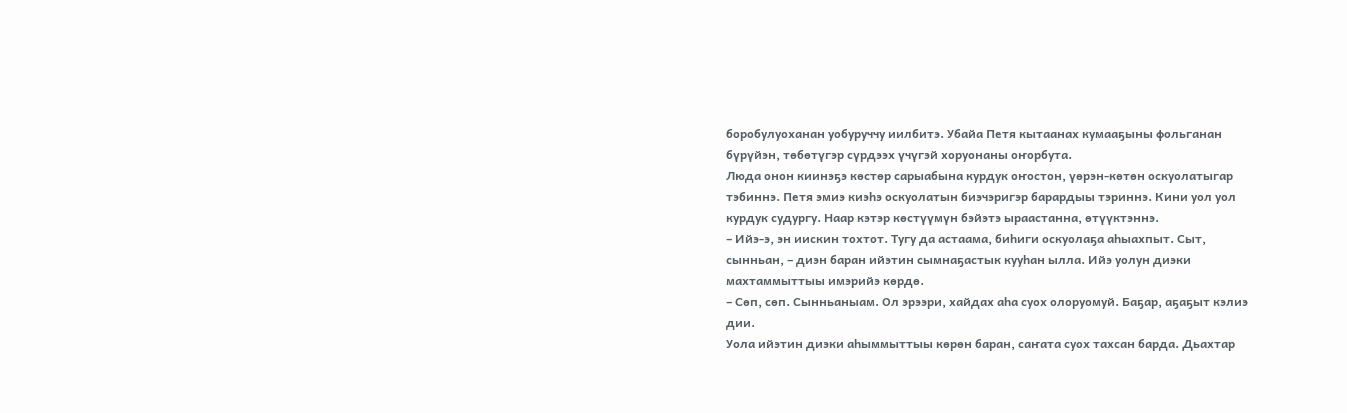боробулуоханан уобуруччу иилбитэ. Убайа Петя кытаанах кумааҕыны фольганан бүрүйэн, төбөтүгэр сүрдээх үчүгэй хоруонаны оҥорбута.
Люда онон киинэҕэ көстөр сарыабына курдук оҥостон, үөрэн-көтөн оскуолатыгар тэбиннэ. Петя эмиэ киэһэ оскуолатын биэчэригэр барардыы тэриннэ. Кини уол уол курдук судургу. Наар кэтэр көстүүмүн бэйэтэ ыраастанна, өтүүктэннэ.
– Ийэ-э, эн иискин тохтот. Тугу да астаама, биһиги оскуолаҕа аһыахпыт. Сыт, сынньан, – диэн баран ийэтин сымнаҕастык кууһан ылла. Ийэ уолун диэки махтаммыттыы имэрийэ көрдө.
– Сөп, сөп. Сынньаныам. Ол эрээри, хайдах аһа суох олоруомуй. Баҕар, аҕаҕыт кэлиэ дии.
Уола ийэтин диэки аһыммыттыы көрөн баран, саҥата суох тахсан барда. Дьахтар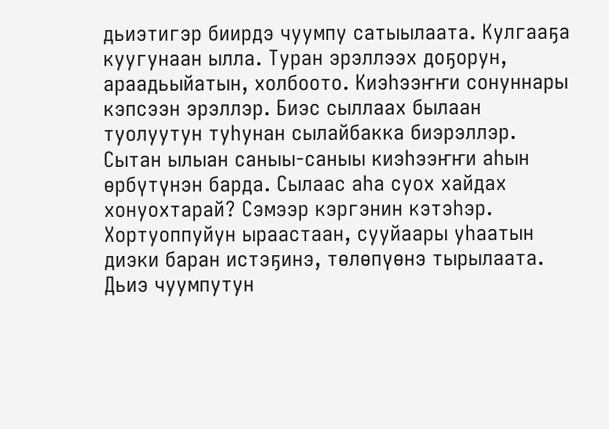дьиэтигэр биирдэ чуумпу сатыылаата. Кулгааҕа куугунаан ылла. Туран эрэллээх доҕорун, араадьыйатын, холбоото. Киэһээҥҥи сонуннары кэпсээн эрэллэр. Биэс сыллаах былаан туолуутун туһунан сылайбакка биэрэллэр. Сытан ылыан саныы-саныы киэһээҥҥи аһын өрбүтүнэн барда. Сылаас аһа суох хайдах хонуохтарай? Сэмээр кэргэнин кэтэһэр. Хортуоппуйун ыраастаан, сууйаары уһаатын диэки баран истэҕинэ, төлөпүөнэ тырылаата. Дьиэ чуумпутун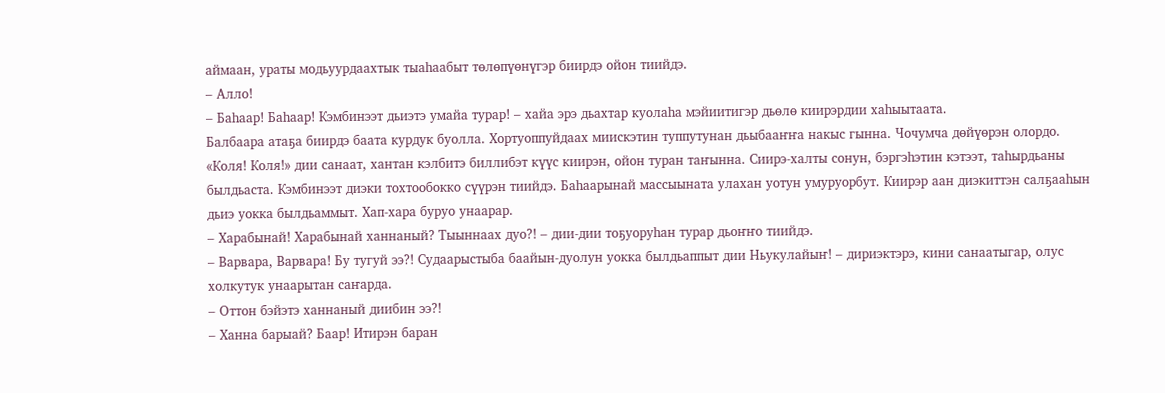аймаан, ураты модьуурдаахтык тыаһаабыт төлөпүөнүгэр биирдэ ойон тиийдэ.
– Алло!
– Баһаар! Баһаар! Кэмбинээт дьиэтэ умайа турар! – хайа эрэ дьахтар куолаһа мэйиитигэр дьөлө киирэрдии хаһыытаата.
Балбаара атаҕа биирдэ баата курдук буолла. Хортуоппуйдаах миискэтин туппутунан дьыбааҥҥа накыс гынна. Чочумча дөйүөрэн олордо. «Коля! Коля!» дии санаат, хантан кэлбитэ биллибэт күүс киирэн, ойон туран таҥынна. Сиирэ-халты сонун, бэргэһэтин кэтээт, таһырдьаны былдьаста. Кэмбинээт диэки тохтообокко сүүрэн тиийдэ. Баһаарынай массыыната улахан уотун умуруорбут. Киирэр аан диэкиттэн салҕааһын дьиэ уокка былдьаммыт. Хап-хара буруо унаарар.
– Харабынай! Харабынай ханнаный? Тыыннаах дуо?! – дии-дии тоҕуоруһан турар дьоҥҥо тиийдэ.
– Варвара, Варвара! Бу тугуй ээ?! Судаарыстыба баайын-дуолун уокка былдьаппыт дии Ньукулайыҥ! – дириэктэрэ, кини санаатыгар, олус холкутук унаарытан саҥарда.
– Оттон бэйэтэ ханнаный диибин ээ?!
– Ханна барыай? Баар! Итирэн баран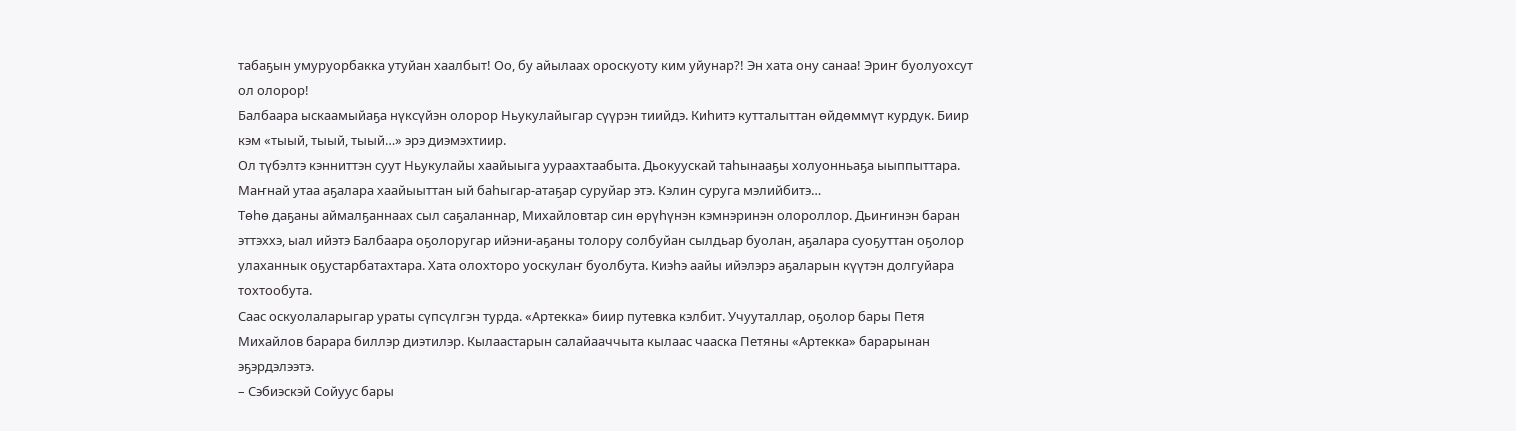табаҕын умуруорбакка утуйан хаалбыт! Оо, бу айылаах ороскуоту ким уйунар?! Эн хата ону санаа! Эриҥ буолуохсут ол олорор!
Балбаара ыскаамыйаҕа нүксүйэн олорор Ньукулайыгар сүүрэн тиийдэ. Киһитэ кутталыттан өйдөммүт курдук. Биир кэм «тыый, тыый, тыый…» эрэ диэмэхтиир.
Ол түбэлтэ кэнниттэн суут Ньукулайы хаайыыга уураахтаабыта. Дьокуускай таһынааҕы холуонньаҕа ыыппыттара. Маҥнай утаа аҕалара хаайыыттан ый баһыгар-атаҕар суруйар этэ. Кэлин суруга мэлийбитэ…
Төһө даҕаны аймалҕаннаах сыл саҕаланнар, Михайловтар син өрүһүнэн кэмнэринэн олороллор. Дьиҥинэн баран эттэххэ, ыал ийэтэ Балбаара оҕолоругар ийэни-аҕаны толору солбуйан сылдьар буолан, аҕалара суоҕуттан оҕолор улаханнык оҕустарбатахтара. Хата олохторо уоскулаҥ буолбута. Киэһэ аайы ийэлэрэ аҕаларын күүтэн долгуйара тохтообута.
Саас оскуолаларыгар ураты сүпсүлгэн турда. «Артекка» биир путевка кэлбит. Учууталлар, оҕолор бары Петя Михайлов барара биллэр диэтилэр. Кылаастарын салайааччыта кылаас чааска Петяны «Артекка» барарынан эҕэрдэлээтэ.
– Сэбиэскэй Сойуус бары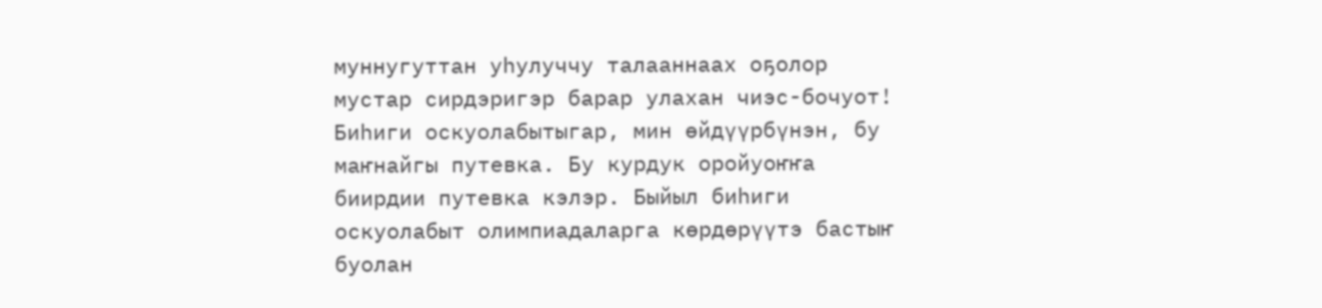муннугуттан уһулуччу талааннаах оҕолор мустар сирдэригэр барар улахан чиэс-бочуот! Биһиги оскуолабытыгар, мин өйдүүрбүнэн, бу маҥнайгы путевка. Бу курдук оройуоҥҥа биирдии путевка кэлэр. Быйыл биһиги оскуолабыт олимпиадаларга көрдөрүүтэ бастыҥ буолан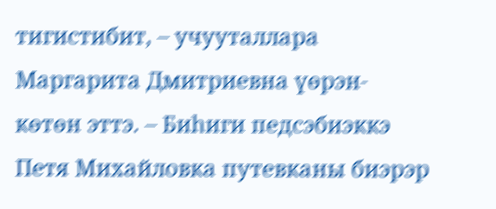тигистибит, – учууталлара Маргарита Дмитриевна үөрэн-көтөн эттэ. – Биһиги педсэбиэккэ Петя Михайловка путевканы биэрэр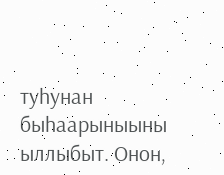туһунан быһаарыныыны ыллыбыт. Онон,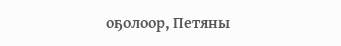оҕолоор, Петяны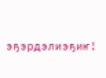эҕэрдэлиэҕиҥ!